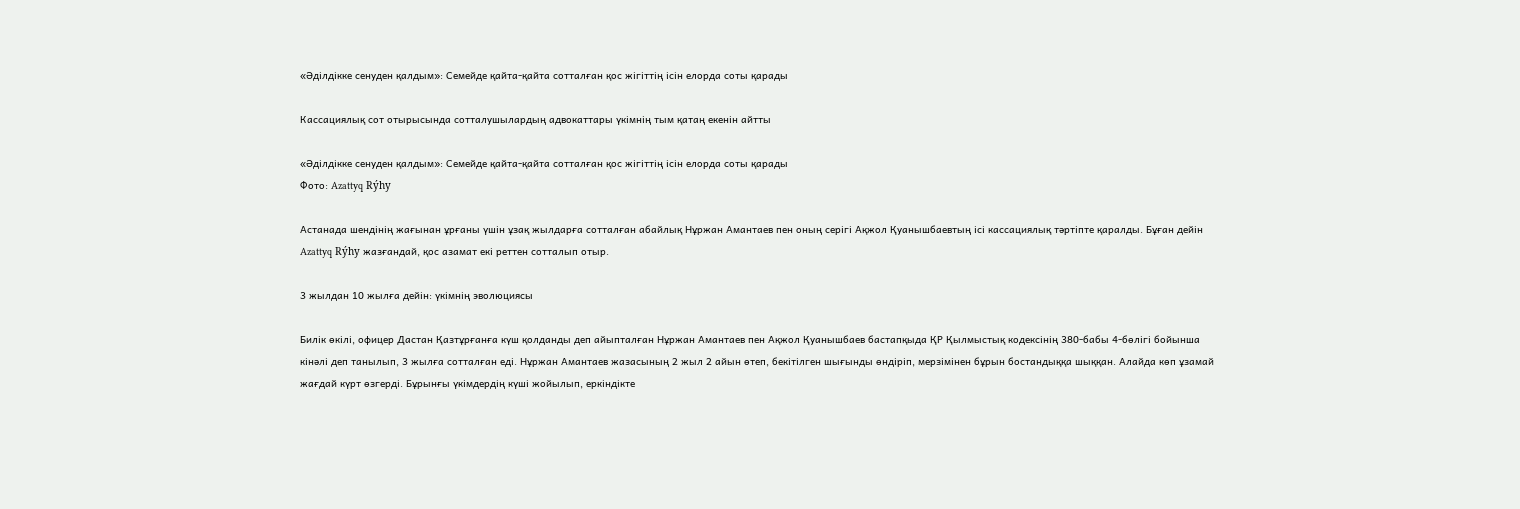«Әділдікке сенуден қалдым»: Семейде қайта-қайта сотталған қос жігіттің ісін елорда соты қарады

Кассациялық сот отырысында сотталушылардың адвокаттары үкімнің тым қатаң екенін айтты

«Әділдікке сенуден қалдым»: Семейде қайта-қайта сотталған қос жігіттің ісін елорда соты қарады
Фото: Azattyq Rýhy

Астанада шендінің жағынан ұрғаны үшін ұзақ жылдарға сотталған абайлық Нұржан Амантаев пен оның серігі Ақжол Қуанышбаевтың ісі кассациялық тәртіпте қаралды. Бұған дейін Azattyq Rýhy жазғандай, қос азамат екі реттен сотталып отыр.

3 жылдан 10 жылға дейін: үкімнің эволюциясы

Билік өкілі, офицер Дастан Қазтұрғанға күш қолданды деп айыпталған Нұржан Амантаев пен Ақжол Қуанышбаев бастапқыда ҚР Қылмыстық кодексінің 380-бабы 4-бөлігі бойынша кінәлі деп танылып, 3 жылға сотталған еді. Нұржан Амантаев жазасының 2 жыл 2 айын өтеп, бекітілген шығынды өндіріп, мерзімінен бұрын бостандыққа шыққан. Алайда көп ұзамай жағдай күрт өзгерді. Бұрынғы үкімдердің күші жойылып, еркіндікте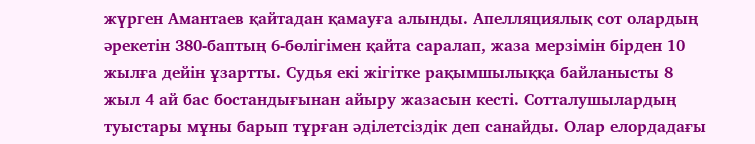жүрген Амантаев қайтадан қамауға алынды. Апелляциялық сот олардың әрекетін 380-баптың 6-бөлігімен қайта саралап, жаза мерзімін бірден 10 жылға дейін ұзартты. Судья екі жігітке рақымшылыққа байланысты 8 жыл 4 ай бас бостандығынан айыру жазасын кесті. Сотталушылардың туыстары мұны барып тұрған әділетсіздік деп санайды. Олар елордадағы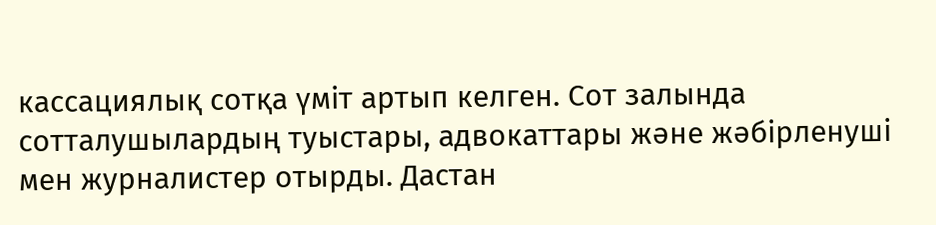кассациялық сотқа үміт артып келген. Сот залында сотталушылардың туыстары, адвокаттары және жәбірленуші мен журналистер отырды. Дастан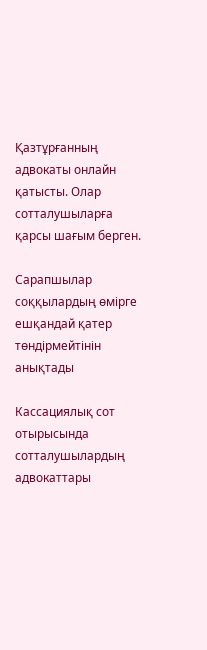Қазтұрғанның адвокаты онлайн қатысты. Олар сотталушыларға қарсы шағым берген.

Сарапшылар соққылардың өмірге ешқандай қатер төндірмейтінін анықтады

Кассациялық сот отырысында сотталушылардың адвокаттары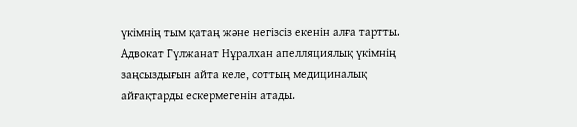үкімнің тым қатаң және негізсіз екенін алға тартты. Адвокат Гүлжанат Нұралхан апелляциялық үкімнің заңсыздығын айта келе, соттың медициналық айғақтарды ескермегенін атады.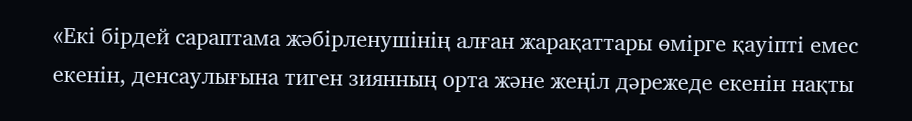«Екі бірдей сараптама жәбірленушінің алған жарақаттары өмірге қауіпті емес екенін, денсаулығына тиген зиянның орта және жеңіл дәрежеде екенін нақты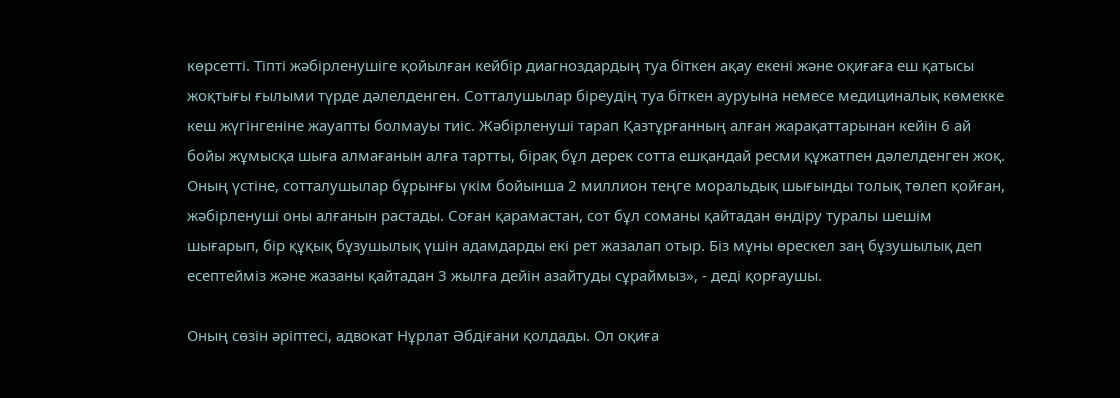көрсетті. Тіпті жәбірленушіге қойылған кейбір диагноздардың туа біткен ақау екені және оқиғаға еш қатысы жоқтығы ғылыми түрде дәлелденген. Сотталушылар біреудің туа біткен ауруына немесе медициналық көмекке кеш жүгінгеніне жауапты болмауы тиіс. Жәбірленуші тарап Қазтұрғанның алған жарақаттарынан кейін 6 ай бойы жұмысқа шыға алмағанын алға тартты, бірақ бұл дерек сотта ешқандай ресми құжатпен дәлелденген жоқ. Оның үстіне, сотталушылар бұрынғы үкім бойынша 2 миллион теңге моральдық шығынды толық төлеп қойған, жәбірленуші оны алғанын растады. Соған қарамастан, сот бұл соманы қайтадан өндіру туралы шешім шығарып, бір құқық бұзушылық үшін адамдарды екі рет жазалап отыр. Біз мұны өрескел заң бұзушылық деп есептейміз және жазаны қайтадан 3 жылға дейін азайтуды сұраймыз», - деді қорғаушы.

Оның сөзін әріптесі, адвокат Нұрлат Әбдіғани қолдады. Ол оқиға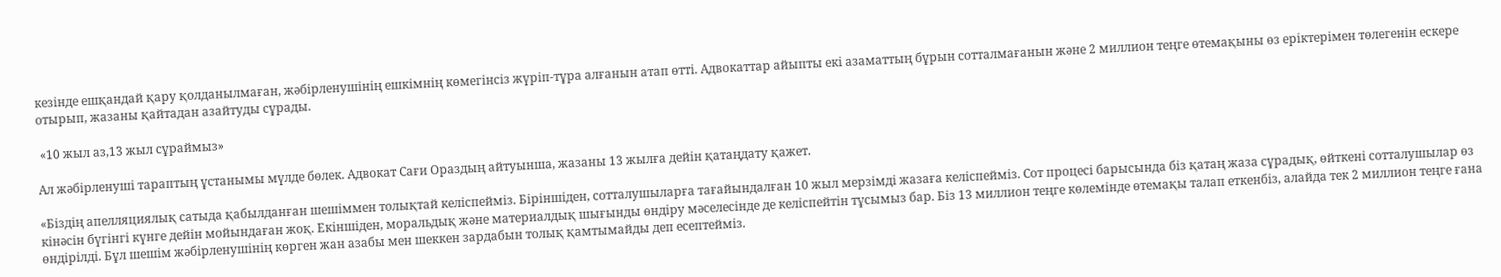кезінде ешқандай қару қолданылмаған, жәбірленушінің ешкімнің көмегінсіз жүріп-тұра алғанын атап өтті. Адвокаттар айыпты екі азаматтың бұрын сотталмағанын және 2 миллион теңге өтемақыны өз еріктерімен төлегенін ескере отырып, жазаны қайтадан азайтуды сұрады.

 «10 жыл аз,13 жыл сұраймыз»

Ал жәбірленуші тараптың ұстанымы мүлде бөлек. Адвокат Сағи Ораздың айтуынша, жазаны 13 жылға дейін қатаңдату қажет.

«Біздің апелляциялық сатыда қабылданған шешіммен толықтай келіспейміз. Біріншіден, сотталушыларға тағайындалған 10 жыл мерзімді жазаға келіспейміз. Сот процесі барысында біз қатаң жаза сұрадық, өйткені сотталушылар өз кінәсін бүгінгі күнге дейін мойындаған жоқ. Екіншіден, моральдық және материалдық шығынды өндіру мәселесінде де келіспейтін тұсымыз бар. Біз 13 миллион теңге көлемінде өтемақы талап еткенбіз, алайда тек 2 миллион теңге ғана өндірілді. Бұл шешім жәбірленушінің көрген жан азабы мен шеккен зардабын толық қамтымайды деп есептейміз.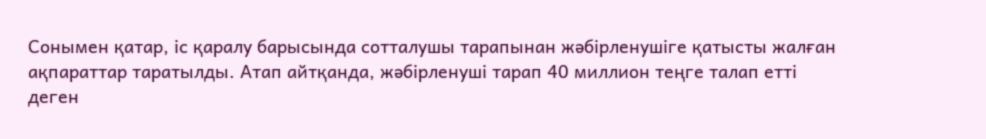Сонымен қатар, іс қаралу барысында сотталушы тарапынан жәбірленушіге қатысты жалған ақпараттар таратылды. Атап айтқанда, жәбірленуші тарап 40 миллион теңге талап етті деген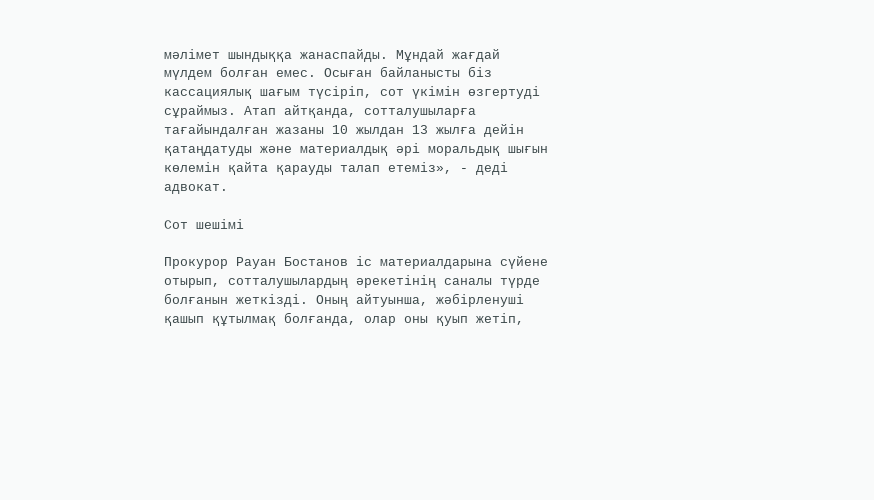мәлімет шындыққа жанаспайды. Мұндай жағдай мүлдем болған емес. Осыған байланысты біз кассациялық шағым түсіріп, сот үкімін өзгертуді сұраймыз. Атап айтқанда, сотталушыларға тағайындалған жазаны 10 жылдан 13 жылға дейін қатаңдатуды және материалдық әрі моральдық шығын көлемін қайта қарауды талап етеміз», - деді адвокат.

Сот шешімі

Прокурор Рауан Бостанов іс материалдарына сүйене отырып, сотталушылардың әрекетінің саналы түрде болғанын жеткізді. Оның айтуынша, жәбірленуші қашып құтылмақ болғанда, олар оны қуып жетіп,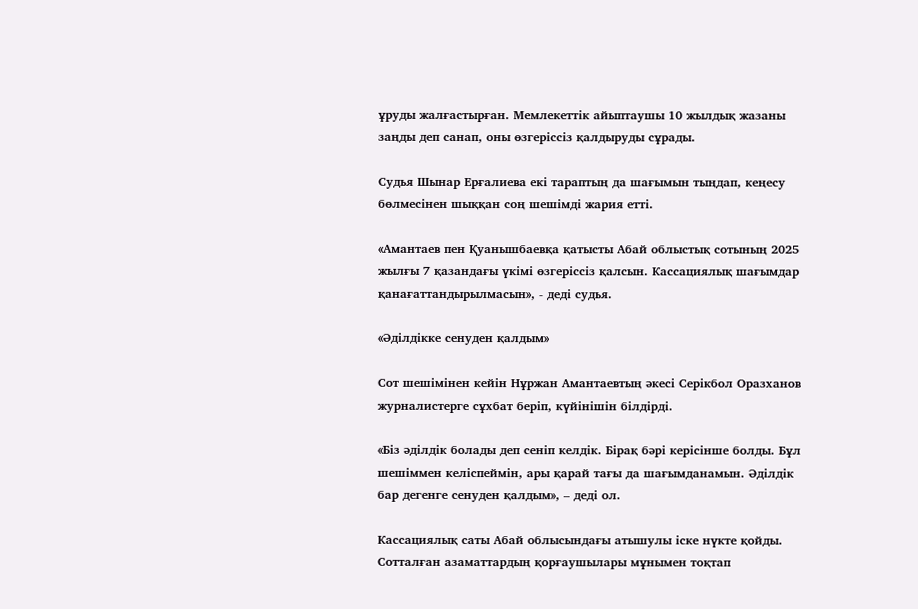ұруды жалғастырған. Мемлекеттік айыптаушы 10 жылдық жазаны заңды деп санап, оны өзгеріссіз қалдыруды сұрады.

Судья Шынар Ерғалиева екі тараптың да шағымын тыңдап, кеңесу бөлмесінен шыққан соң шешімді жария етті.

«Амантаев пен Қуанышбаевқа қатысты Абай облыстық сотының 2025 жылғы 7 қазандағы үкімі өзгеріссіз қалсын. Кассациялық шағымдар қанағаттандырылмасын», - деді судья.

«Әділдікке сенуден қалдым»

Сот шешімінен кейін Нұржан Амантаевтың әкесі Серікбол Оразханов журналистерге сұхбат беріп, күйінішін білдірді.

«Біз әділдік болады деп сеніп келдік. Бірақ бәрі керісінше болды. Бұл шешіммен келіспеймін, ары қарай тағы да шағымданамын. Әділдік бар дегенге сенуден қалдым», – деді ол.

Кассациялық саты Абай облысындағы атышулы іске нүкте қойды. Сотталған азаматтардың қорғаушылары мұнымен тоқтап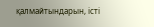қалмайтындарын, істі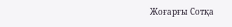Жоғарғы Сотқа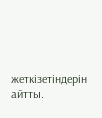жеткізетіндерін айтты.